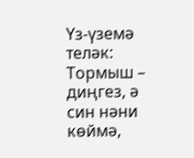Үз-үземә теләк:
Тормыш – диңгез, ә син нәни көймә,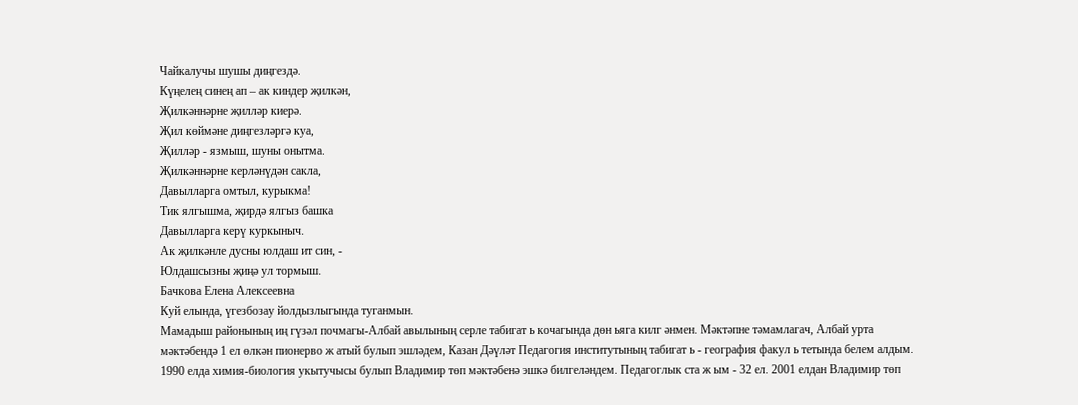Чайкалучы шушы диңгездә.
Күңелең синең ап – ак киндер җилкән,
Җилкәннәрне җилләр киерә.
Җил көймәне диңгезләргә куа,
Җилләр - язмыш, шуны онытма.
Җилкәннәрне керләнүдән сакла,
Давылларга омтыл, курыкма!
Тик ялгышма, җирдә ялгыз башка
Давылларга керү куркыныч.
Ак җилкәнле дусны юлдаш ит син, -
Юлдашсызны җиңә ул тормыш.
Бачкова Елена Алексеевна
Куй елында, үгезбозау йолдызлыгында туганмын.
Мамадыш районының иң гүзәл почмагы-Албай авылының серле табигат ь кочагында дөн ьяга килг әнмен. Мәктәпне тәмамлагач, Албай урта мәктәбендә 1 ел өлкән пионерво ж атый булып эшләдем, Казан Дәүләт Педагогия институтының табигат ь - география факул ь тетында белем алдым. 1990 елда химия-биология укытучысы булып Владимир төп мәктәбенә эшкә билгеләндем. Педагоглык ста ж ым - 32 ел. 2001 елдан Владимир төп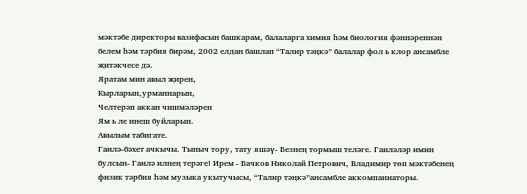мәктәбе директоры вазифасын башкарам, балаларга химия һәм биология фәннәреннән белем һәм тәрбия бирәм, 2002 елдан башлап “Талир тәңкә” балалар фол ь клор ансамбле җитәкчесе дә.
Яратам мин авыл җирен,
Кырларын,урманнарын,
Челтерәп аккан чишмәләрен
Ям ь ле инеш буйларын.
Авылым табигате.
Гаилә-бәхет ачкычы. Тыныч тору, тату яшәү- Безнең тормыш теләге. Гаиләләр имин булсын- Гаилә илнең терәге! Ирем - Бачков Николай Петрович, Владимир төп мәктәбенең физик тәрбия һәм музыка укытучысы, “Талир тәңкә”ансамбле аккомпаниаторы.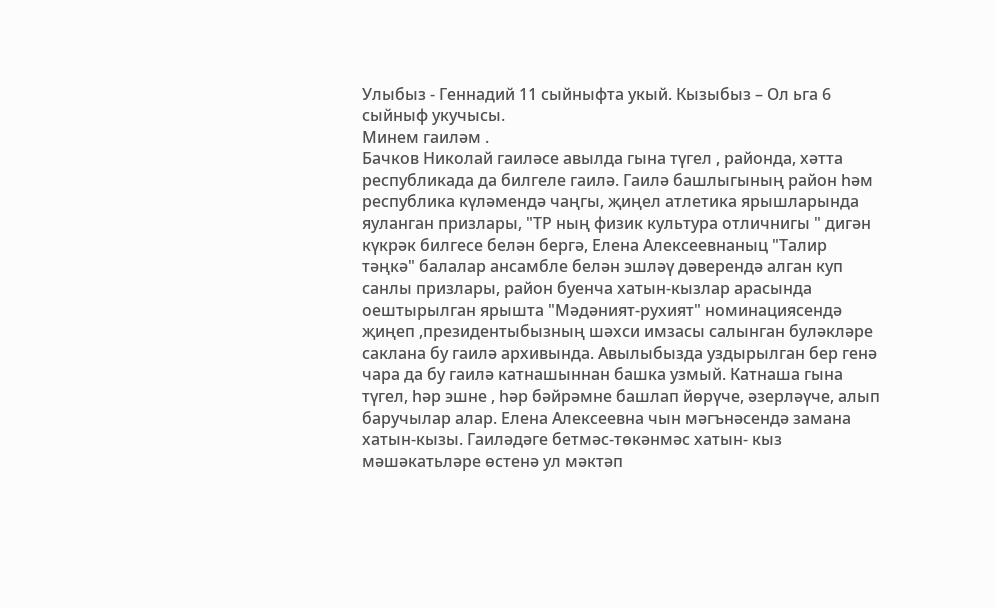Улыбыз - Геннадий 11 сыйныфта укый. Кызыбыз – Ол ьга 6 сыйныф укучысы.
Минем гаиләм .
Бачков Николай гаиләсе авылда гына түгел , районда, хәтта республикада да билгеле гаилә. Гаилә башлыгының район һәм республика күләмендә чаңгы, җиңел атлетика ярышларында яуланган призлары, "ТР ның физик культура отличнигы " дигән күкрәк билгесе белән бергә, Елена Алексеевнаныц "Талир тәңкә" балалар ансамбле белән эшләү дәверендә алган куп санлы призлары, район буенча хатын-кызлар арасында оештырылган ярышта "Мәдәният-рухият" номинациясендә җиңеп ,президентыбызның шәхси имзасы салынган буләкләре саклана бу гаилә архивында. Авылыбызда уздырылган бер генә чара да бу гаилә катнашыннан башка узмый. Катнаша гына түгел, һәр эшне , һәр бәйрәмне башлап йөрүче, әзерләүче, алып баручылар алар. Елена Алексеевна чын мәгънәсендә замана хатын-кызы. Гаиләдәге бетмәс-төкәнмәс хатын- кыз мәшәкатьләре өстенә ул мәктәп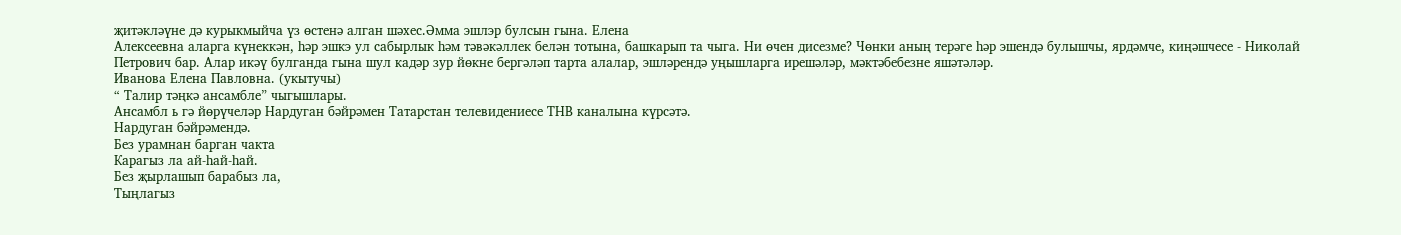җитәкләүне дә курыкмыйча үз өстенә алган шәхес.Әмма эшлэр булсын гына. Елена
Алексеевна аларга күнеккән, һәр эшкэ ул сабырлык һәм тәвәкәллек белән тотына, башкарып та чыга. Ни өчен дисезме? Чөнки аның терәге һәр эшендә булышчы, ярдәмче, киңәшчесе - Николай Петрович бар. Алар икәү булганда гына шул кадәр зур йөкне бергәләп тарта алалар, эшләрендә уңышларга ирешәләр, мәктәбебезне яшәтәләр.
Иванова Елена Павловна. (укытучы)
“ Талир тәңкә ансамбле” чыгышлары.
Ансамбл ь гә йөрүчеләр Нардуган бәйрәмен Татарстан телевидениесе ТНВ каналына күрсәтә.
Нардуган бәйрәмендә.
Без урамнан барган чакта
Карагыз ла ай-һай-һай.
Без җырлашып барабыз ла,
Тыңлагыз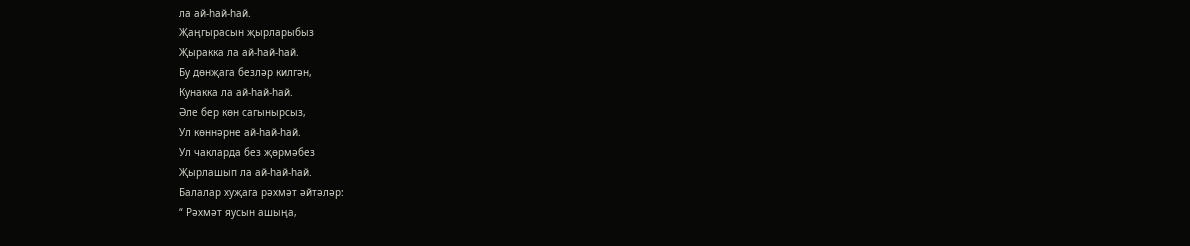ла ай-һай-һай.
Җаңгырасын җырларыбыз
Җыракка ла ай-һай-һай.
Бу дөнҗага безләр килгән,
Кунакка ла ай-һай-һай.
Әле бер көн сагынырсыз,
Ул көннәрне ай-һай-һай.
Ул чакларда без җөрмәбез
Җырлашып ла ай-һай-һай.
Балалар хуҗага рәхмәт әйтәләр:
“ Рәхмәт яусын ашыңа,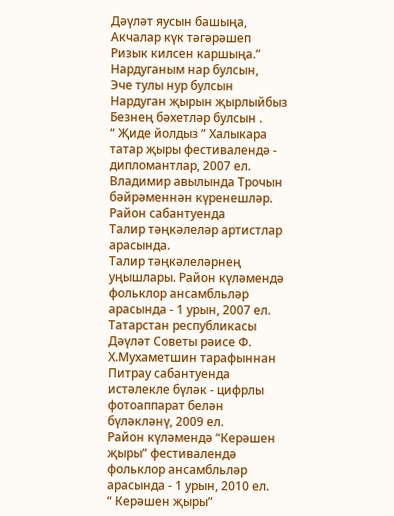Дәүләт яусын башыңа,
Акчалар күк тәгәрәшеп
Ризык килсен каршыңа.”
Нардуганым нар булсын,
Эче тулы нур булсын
Нардуган җырын җырлыйбыз
Безнең бәхетләр булсын .
“ Җиде йолдыз ” Халыкара татар җыры фестивалендә - дипломантлар, 2007 ел.
Владимир авылында Трочын бәйрәменнән күренешләр.
Район сабантуенда
Талир тәңкәлеләр артистлар арасында.
Талир тәңкәлеләрнең уңышлары. Район күләмендә фольклор ансамбльләр арасында - 1 урын, 2007 ел.
Татарстан республикасы Дәүләт Советы рәисе Ф. Х.Мухаметшин тарафыннан Питрау сабантуенда истәлекле бүләк - цифрлы фотоаппарат белән бүләкләнү, 2009 ел.
Район күләмендә “Керәшен җыры” фестивалендә фольклор ансамбльләр арасында - 1 урын, 2010 ел.
“ Керәшен җыры”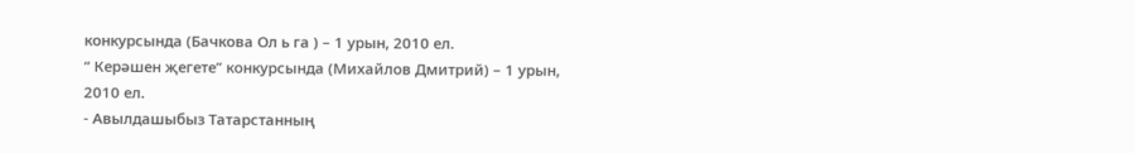конкурсында (Бачкова Ол ь га ) – 1 урын, 2010 ел.
“ Керәшен җегете” конкурсында (Михайлов Дмитрий) – 1 урын, 2010 ел.
- Авылдашыбыз Татарстанның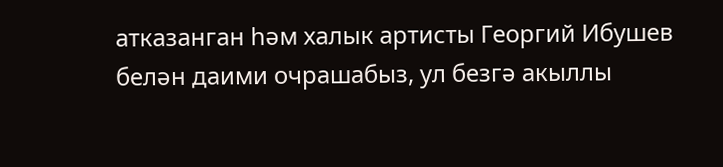атказанган һәм халык артисты Георгий Ибушев белән даими очрашабыз, ул безгә акыллы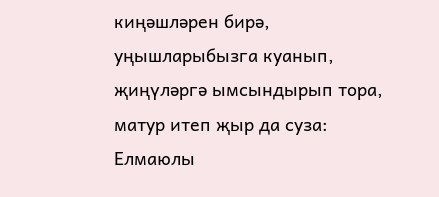киңәшләрен бирә, уңышларыбызга куанып, җиңүләргә ымсындырып тора, матур итеп җыр да суза: Елмаюлы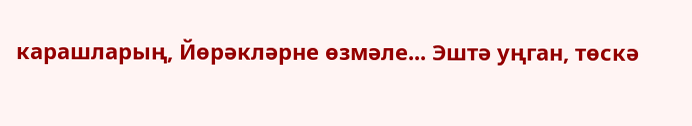карашларың, Йөрәкләрне өзмәле... Эштә уңган, төскә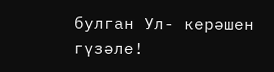булган Ул- керәшен гүзәле!